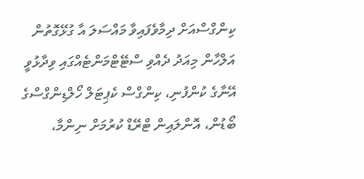ކިންގްސްއަށް ދިމާވެފައިވާ މައްސަލަ އާ ގުޅޭގޮތުން އަލްހާން މިއަދު ދެއްވި ސްޓޭޓްމަންޓެއްގައި ވިދާޅުވީ އޭނާގެ ކުންފުނި، ކިންގްސް ކެޕިޓަލް ހޯލްޑިންގްސްގެ ބޯޑުން، އޮންލައިން ޓްރޭޑް ކުރުމަށް ނިންމާ،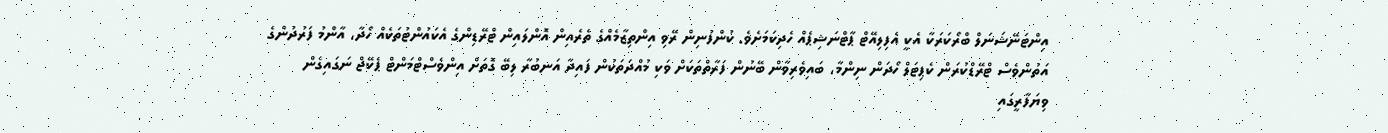އިންޓަނޭޝަނަލް ބްރޯކަރަކާ އެކީ އެފިލިއޭޓް ޕާޓްނަޝިޕެއް ހެދިކަމަށެވެ. ކުންފުނިން ރޭވި އިންތިޒާމެއްގެ ތެރެއިން އޮންލައިން ޓްރޭޑިންގެ އެކައުންޓުތަކެއް ހޯދާ، އާންމު ފަރުދުންގެ އަތުންވެސް ޓްރޭޑްކުރަން ކެޕިޓަލް ހޯދަން ނިންމާ، ބައިވެރިވާން ބޭނުން ފަރާތްތަކަށް ވަކި މުއްދަތަކުން ފައިދާ އަނބުރާ ލިބޭ ގޮތަށް އިންވެސްޓްމަންޓް ޕެކޭޖް ނަގައިގެން ވިޔަފާރީގައި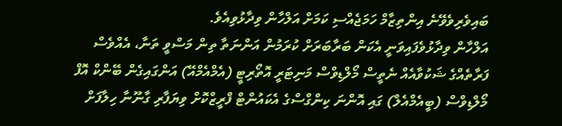ބައިވެރިވެވޭނެ އިންތިޒާމް ހަމަޖެއްސި ކަމަށް އަލްހާން ވިދާޅުވިއެވެ.
އަލްހާން ވިދާޅުވެފައިވަނީ އެކަން ބަރާބަރަށް ކުރަމުން އަންނަތާ ތިން މަސްވީ ތަނާ، އެއްވެސް ފަރާތެއްގެ ޝަކުވާއެއް ނެތީސް މޯލްޑިވްސް މަނިޓަރީ އޮތޯރިޓީ (އެމްއެމްއޭ) އަންގައިގެން ބޭންކް އޮފް މޯލްޑިވްސް (ބީއެމްއެލް) ގައި އޮންނަ ކިންގްސްގެ އެކައުންޓް ފްރީޒްކޮށް ވިޔަފާރި ގާނޫނާ ހިލާފަށް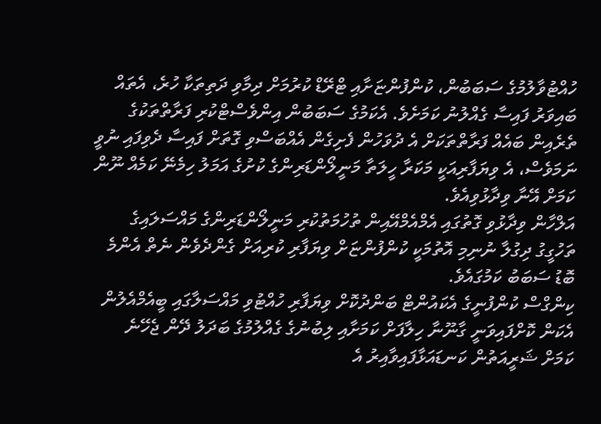ހުއްޓުވާލުމުގެ ސަބަބުން، ކުންފުންޏަށާއި ޓްރޭޑް ކުރުމަށް ދިމާވި ދަތިތަކާ ހުރެ، އެތައް ބައިވަރު ފައިސާ ގެއްލުނު ކަމަށެވެ. އެކަމުގެ ސަބަބުން އިންވެސްޓްކުރި ފަރާތްތަކުގެ ތެރެއިން ބައެއް ފަރާތްތަކަށް އެ ދުވަހުން ފެށިގެން އެއްބަސްވި ގޮތަށް ފައިސާ ދެވިފައި ނުވީ ނަމަވެސް، އެ ވިޔަފާރިއަކީ މަކަރާ ހީލަތާ މަނީލޯންޑަރިންގެ ކުށުގެ އަމަލު ހިމެނޭ ކަމެއް ނޫން ކަމަށް އޭނާ ވިދާޅުވިއެވެ.
އަލްހާން ވިދާޅުވި ގޮތުގައި އެމްއެމްއޭއިން ތުހުމަތުކުރި މަނީލޯންޑަރިންގެ މައްސަލައިގެ ތަހުގީގު ދިގުލާ ނުނިމި އޮތުމަކީ ކުންފުންޏަށް ވިޔަފާރި ކުރިއަށް ގެންދެވެން ނެތް އެންމެ ބޮޑު ސަބަބު ކަމުގައެވެ.
ކިންގްސް ކުންފުނީގެ އެކައުންޓް ބަންދުކޮށް ވިޔަފާރި ހުއްޓުވި މައްސަލާގައި ބީއެމްއެލުން އެކަން ކޮށްފައިވަނީ ގާނޫނާ ހިލާފަށް ކަމަށާއި ލިބުނުގެ ގެއްލުމުގެ ބަދަލު ދޭން ޖެހޭނެ ކަމަށް ޝަރީއަތުން ކަނޑައަޅާފައިވާއިރު އެ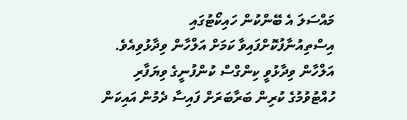މައްސަލަ އެ ބޭންކުން ހައިކޯޓުގައި އިސްތިއުނާފުކޮށްފައިވާ ކަމަށް އަލްހާން ވިދާޅުވިއެވެ.
އަލްހާން ވިދާޅުވީ ކިންގްސް ކުންފުނީގެ ވިޔަފާރި ހުއްޓުވުމުގެ ކުރިން ބަރާބަރަށް ފައިސާ ދެމުން އައިކަން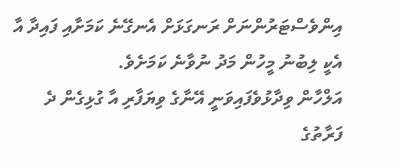އިންވެސްޓަރުންނަށް ރަނގަޅަށް އެނގޭނެ ކަމަށާއި ފައިދާ އާ އެކީ ލިބުނު މީހުން މަދު ނުވާނެ ކަމަށެވެ.
އަލްހާން ވިދާޅުވެފައިވަނީ އޭނާގެ ވިޔަފާރި އާ ގުޅިގެން ދެ ފަރާތުގެ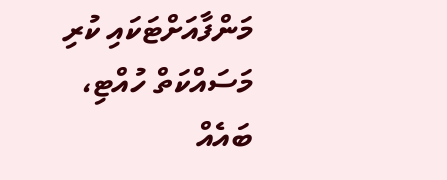މަންފާއަށްޓަކައި ކުރި މަސައްކަތް ހުއްޓި، ބައެއް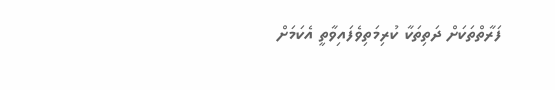ފަރާތްތަކަށް ދަތިތަކާ ކުރިމަތިވެފައިވާތީ އެކަމަށް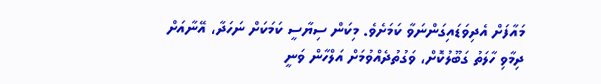މައާފަށް އެދިވަޑައިގަންނަވާ ކަމަށެވެ. މިކަން ސިޔާސީ ކަމަކަށް ނަހަދާ، އޭނާއަށް ދިމާވި ހާލަތު ގަބޫލުކޮށް، ވަގުތުދެއްވުމަށް އަލްހާން ވަނީ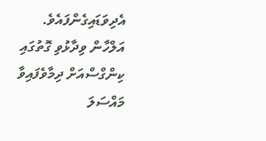އެދިވަޑައިގެންފައެވެ.
އަލްހާން ވިދާޅުވި ގޮތުގައި ކިންގްސްއަށް ދިމާވެފައިވާ މައްސަލަ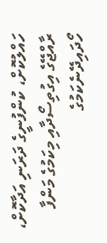ހައްލުކޮށް، ކުންފުނީގެ ދަރަނި އަދާކޮށް، ރާއްޖޭގެ އިގުތިސޯދާއި މިކަމުގެ މަންފާ ހޯދައިދޭނެކަމުގެ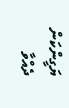ޔަގީންކަން ދެއްވާ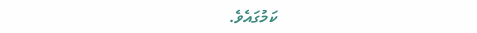ކަމުގައެވެ.